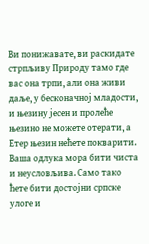Ви понижавате, ви раскидате стрпљиву Природу тамо где вас она трпи, али она живи даље, у бесконачној младости, и њезину јесен и пролеће њезино не можете отерати, а Етер њезин нећете покварити.
Ваша одлука мора бити чиста и неусловљива. Само тако ћете бити достојни српске улоге и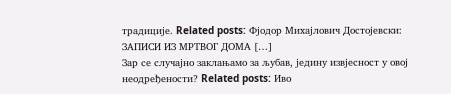традиције. Related posts: Фјодор Михајлович Достојевски: ЗАПИСИ ИЗ МРТВОГ ДОМА […]
Зар се случајно заклањамо за љубав, једину извјесност у овој неодређености? Related posts: Иво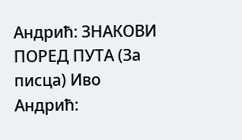Андрић: ЗНАКОВИ ПОРЕД ПУТА (За писца) Иво Андрић: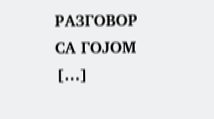РАЗГОВОР СА ГОЈОМ […]